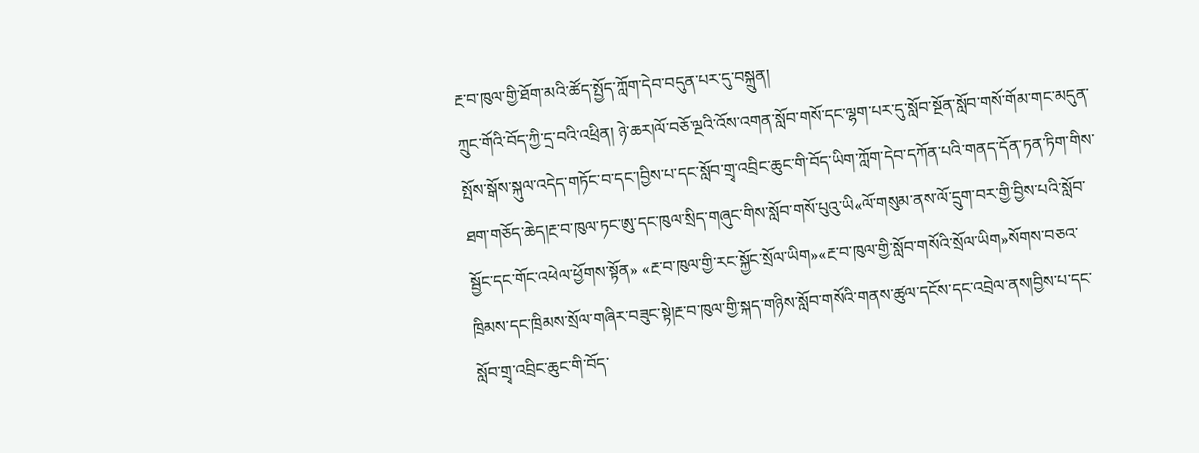རྔ་བ་ཁུལ་གྱི་ཐོག་མའི་ཚོད་སྤྱོད་ཀློག་དེབ་བདུན་པར་དུ་བསྐྲུན།
ཀྲུང་གོའི་བོད་ཀྱི་དྲ་བའི་འཕྲིན། ཉེ་ཆར།ལོ་བཅོ་ལྔའི་འོས་འགན་སློབ་གསོ་དང་ལྷག་པར་དུ་སློབ་སྔོན་སློབ་གསོ་གོམ་གང་མདུན་སྤོས་སྒོས་སྐུལ་འདེད་གཏོང་བ་དང་།བྱིས་པ་དང་སློབ་གྲྭ་འབྲིང་ཆུང་གི་བོད་ཡིག་ཀློག་དེབ་དཀོན་པའི་གནད་དོན་ཏན་ཏིག་གིས་ཐག་གཅོད་ཆེད།རྔ་བ་ཁུལ་ཏང་ཨུ་དང་ཁུལ་སྲིད་གཞུང་གིས་སློབ་གསོ་པུའུ་ཡི«ལོ་གསུམ་ནས་ལོ་དྲུག་བར་གྱི་བྱིས་པའི་སློབ་སྦྱོང་དང་གོང་འཕེལ་ཕྱོགས་སྟོན» «རྔ་བ་ཁུལ་གྱི་རང་སྐྱོང་སྲོལ་ཡིག»«རྔ་བ་ཁུལ་གྱི་སློབ་གསོའི་སྲོལ་ཡིག»སོགས་བཅའ་ཁྲིམས་དང་ཁྲིམས་སྲོལ་གཞིར་བཟུང་སྟེ།རྔ་བ་ཁུལ་གྱི་སྐད་གཉིས་སློབ་གསོའི་གནས་ཚུལ་དངོས་དང་འབྲེལ་ནས།བྱིས་པ་དང་སློབ་གྲྭ་འབྲིང་ཆུང་གི་བོད་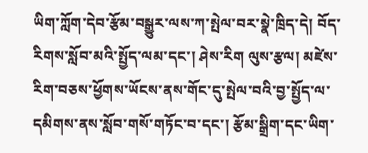ཡིག་ཀློག་དེབ་རྩོམ་བསྒྱུར་ལས་ཀ་སྤེལ་བར་སྣེ་ཁྲིད་དེ། བོད་རིགས་སློབ་མའི་སྤྱོད་ལམ་དང་། ཤེས་རིག ལུས་རྩལ། མཛེས་རིག་བཅས་ཕྱོགས་ཡོངས་ནས་གོང་དུ་སྤེལ་བའི་བྱ་སྤྱོད་ལ་དམིགས་ནས་སློབ་གསོ་གཏོང་བ་དང་། རྩོམ་སྒྲིག་དང་ཡིག་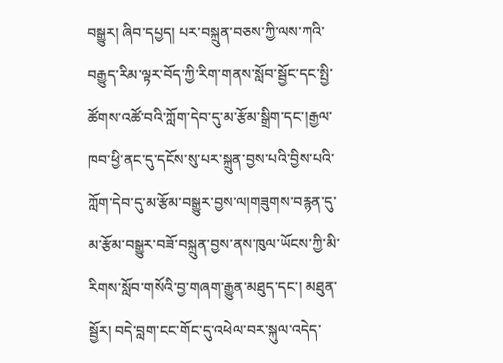བསྒྱུར། ཞིབ་དཔྱད། པར་བསྐྲུན་བཅས་ཀྱི་ལས་ཀའི་བརྒྱུད་རིམ་ལྟར་བོད་ཀྱི་རིག་གནས་སློབ་སྦྱོང་དང་སྤྱི་ཚོགས་འཚོ་བའི་ཀློག་དེབ་དུ་མ་རྩོམ་སྒྲིག་དང་།རྒྱལ་ཁབ་ཕྱི་ནང་དུ་དངོས་སུ་པར་སྐྲུན་བྱས་པའི་བྱིས་པའི་ཀློག་དེབ་དུ་མ་རྩོམ་བསྒྱུར་བྱས་ལ།གཟུགས་བརྙན་དུ་མ་རྩོམ་བསྒྱུར་བཟོ་བསྐྲུན་བྱས་ནས་ཁུལ་ཡོངས་ཀྱི་མི་རིགས་སློབ་གསོའི་བྱ་གཞག་རྒྱུན་མཐུད་དང་། མཐུན་སྦྱོར། བདེ་བླག་ངང་གོང་དུ་འཕེལ་བར་སྐུལ་འདེད་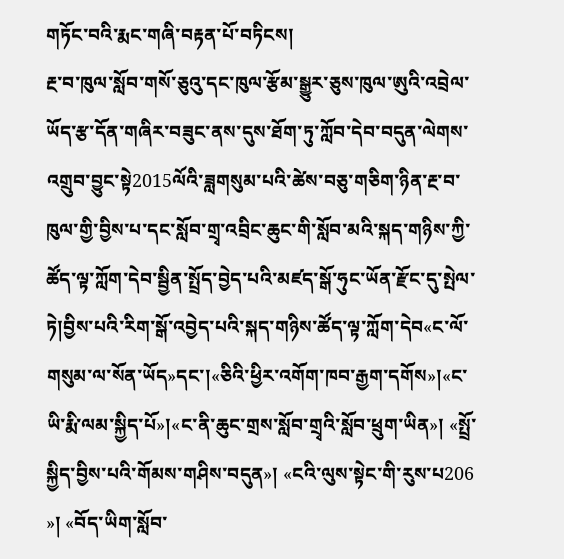གཏོང་བའི་རྨང་གཞི་བརྟན་པོ་བཏིངས།
རྔ་བ་ཁུལ་སློབ་གསོ་ཅུའུ་དང་ཁུལ་རྩོམ་སྒྱུར་ཅུས་ཁུལ་ཨུའི་འབྲེལ་ཡོད་རྩ་དོན་གཞིར་བཟུང་ནས་དུས་ཐོག་ཏུ་ཀློབ་དེབ་བདུན་ལེགས་འགྲུབ་བྱུང་སྟེ2015ལོའི་ཟླགསུམ་པའི་ཚེས་བཅུ་གཅིག་ཉིན་རྔ་བ་ཁུལ་གྱི་བྱིས་པ་དང་སློབ་གྲྭ་འབྲིང་ཆུང་གི་སློབ་མའི་སྐད་གཉིས་ཀྱི་ཚོད་ལྟ་ཀློག་དེབ་སྦྱིན་སྤྲོད་བྱེད་པའི་མཛད་སྒོ་ཧུང་ཡོན་རྫོང་དུ་སྤེལ་ཏེ།བྱིས་པའི་རིག་སྒོ་འབྱེད་པའི་སྐད་གཉིས་ཚོད་ལྟ་ཀློག་དེབ«ང་ལོ་གསུམ་ལ་སོན་ཡོད»དང་།«ཅིའི་ཕྱིར་འགོག་ཁབ་རྒྱག་དགོས»།«ང་ཡི་རྨི་ལམ་སྐྱིད་པོ»།«ང་ནི་ཆུང་གྲས་སློབ་གྲྭའི་སློབ་ཕྲུག་ཡིན»། «སྤྲོ་སྐྱིད་བྱིས་པའི་གོམས་གཤིས་བདུན»། «ངའི་ལུས་སྟེང་གི་རུས་པ206 »། «བོད་ཡིག་སློབ་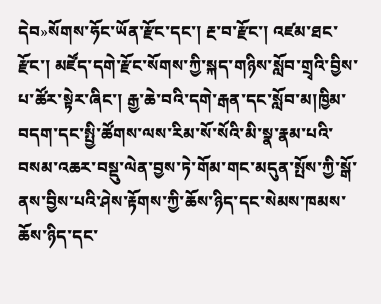དེབ»སོགས་ཧོང་ཡོན་རྫོང་དང་། རྔ་བ་རྫོང་། འཛམ་ཐང་རྫོང་། མཛོད་དགེ་རྫོང་སོགས་ཀྱི་སྐད་གཉིས་སློབ་གྲྭའི་བྱིས་པ་ཚོར་སྟེར་ཞིང་། རྒྱ་ཆེ་བའི་དགེ་རྒན་དང་སློབ་མ།ཁྱིམ་བདག་དང་སྤྱི་ཚོགས་ལས་རིམ་སོ་སོའི་མི་སྣ་རྣམ་པའི་བསམ་འཆར་བསྡུ་ལེན་བྱས་ཏེ་གོམ་གང་མདུན་སྤོས་ཀྱི་སྒོ་ནས་བྱིས་པའི་ཤེས་རྟོགས་ཀྱི་ཆོས་ཉིད་དང་སེམས་ཁམས་ཆོས་ཉིད་དང་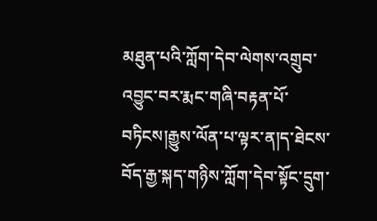མཐུན་པའི་ཀློག་དེབ་ལེགས་འགྲུབ་འབྱུང་བར་རྨང་གཞི་བརྟན་པོ་བཏིངས།རྒྱུས་ལོན་པ་ལྟར་ན།ད་ཐེངས་བོད་རྒྱ་སྐད་གཉིས་ཀློག་དེབ་སྟོང་དྲུག་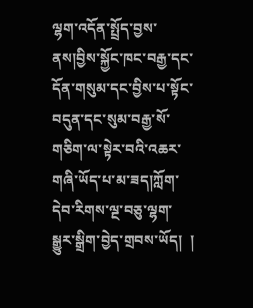ལྷག་འདོན་སྤྲོད་བྱས་ནས།བྱིས་སྐྱོང་ཁང་བརྒྱ་དང་དོན་གསུམ་དང་བྱིས་པ་སྟོང་བདུན་དང་སུམ་བརྒྱ་སོ་གཅིག་ལ་སྟེར་བའི་འཆར་གཞི་ཡོད་པ་མ་ཟད།ཀློག་དེབ་རིགས་ལྔ་བཅུ་ལྷག་སྒྱུར་སྒྲིག་བྱེད་གྲབས་ཡོད།  །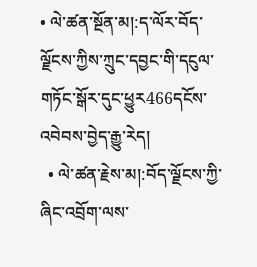• ལེ་ཚན་སྔོན་མ།:ད་ལོར་བོད་ལྗོངས་ཀྱིས་ཀྲུང་དབྱང་གི་དངུལ་གཏོང་སྒོར་དུང་ཕྱུར466དངོས་འབེབས་བྱེད་རྒྱུ་རེད།
  • ལེ་ཚན་རྗེས་མ།:བོད་ལྗོངས་ཀྱི་ཞིང་འབྲོག་ལས་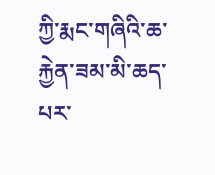ཀྱི་རྨང་གཞིའི་ཆ་རྐྱེན་ཟམ་མི་ཆད་པར་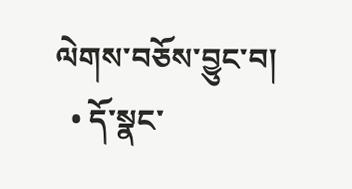ལེགས་བཅོས་བྱུང་བ།
  • དོ་སྣང་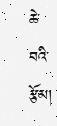ཆེ་བའི་རྩོམ།